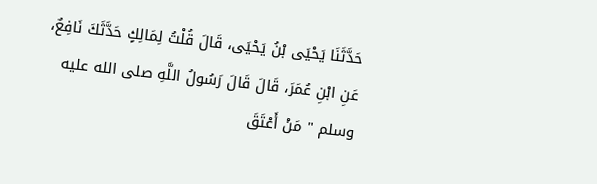حَدَّثَنَا يَحْيَى بْنُ يَحْيَى، قَالَ قُلْتُ لِمَالِكٍ حَدَّثَكَ نَافِعٌ، عَنِ ابْنِ عُمَرَ، قَالَ قَالَ رَسُولُ اللَّهِ صلى الله عليه وسلم " مَنْ أَعْتَقَ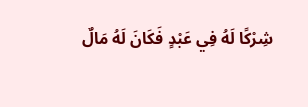شِرْكًا لَهُ فِي عَبْدٍ فَكَانَ لَهُ مَالٌ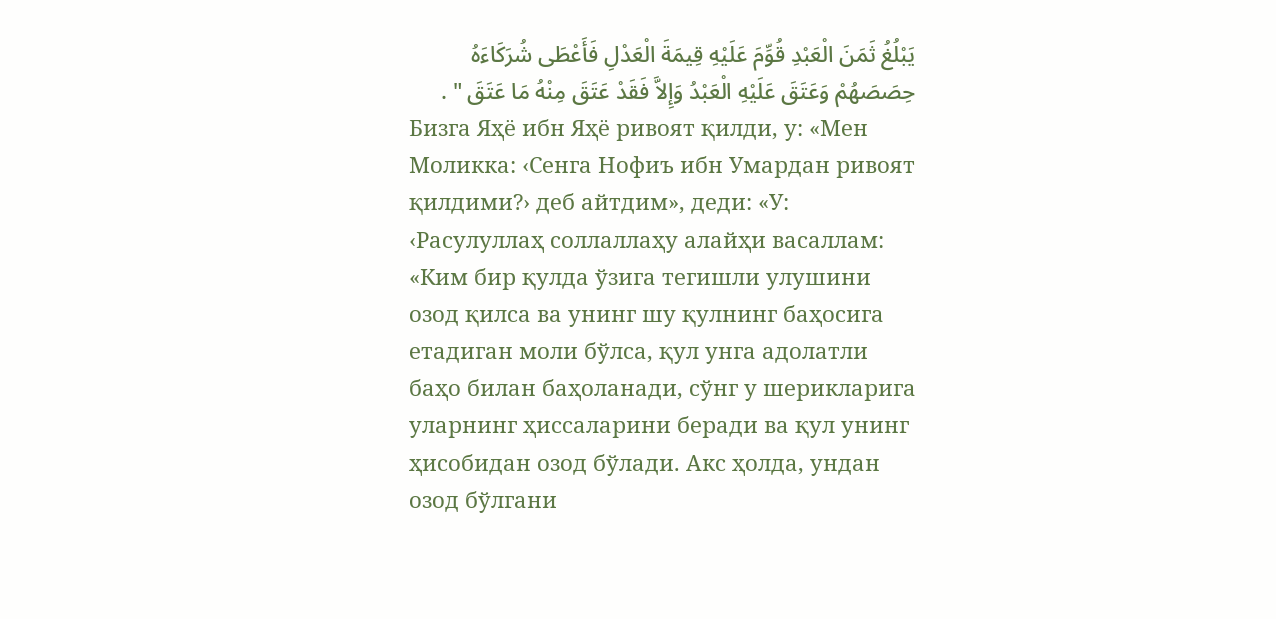يَبْلُغُ ثَمَنَ الْعَبْدِ قُوِّمَ عَلَيْهِ قِيمَةَ الْعَدْلِ فَأَعْطَى شُرَكَاءَهُ حِصَصَهُمْ وَعَتَقَ عَلَيْهِ الْعَبْدُ وَإِلاَّ فَقَدْ عَتَقَ مِنْهُ مَا عَتَقَ " .
Бизга Яҳё ибн Яҳё ривоят қилди, у: «Мен Моликка: ‹Сенга Нофиъ ибн Умардан ривоят қилдими?› деб айтдим», деди: «У: ‹Расулуллаҳ соллаллаҳу алайҳи васаллам: «Ким бир қулда ўзига тегишли улушини озод қилса ва унинг шу қулнинг баҳосига етадиган моли бўлса, қул унга адолатли баҳо билан баҳоланади, сўнг у шерикларига уларнинг ҳиссаларини беради ва қул унинг ҳисобидан озод бўлади. Акс ҳолда, ундан озод бўлгани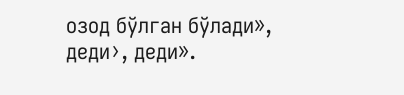озод бўлган бўлади», деди›, деди».